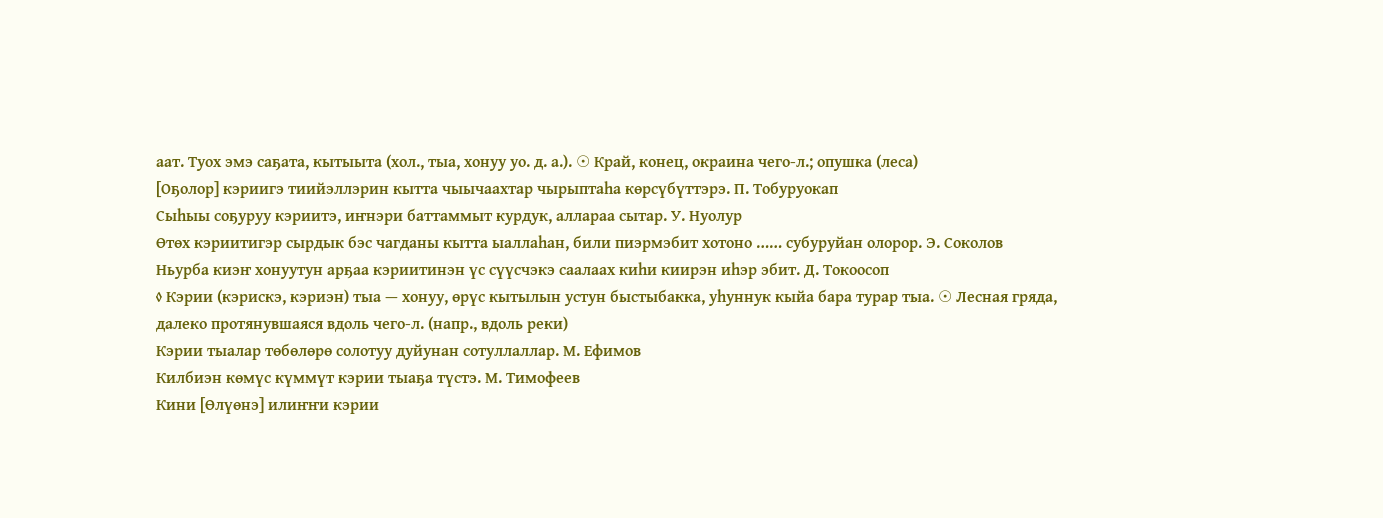аат. Туох эмэ саҕата, кытыыта (хол., тыа, хонуу уо. д. а.). ☉ Край, конец, окраина чего-л.; опушка (леса)
[Оҕолор] кэриигэ тиийэллэрин кытта чыычаахтар чырыптаһа көрсүбүттэрэ. П. Тобуруокап
Сыһыы соҕуруу кэриитэ, иҥнэри баттаммыт курдук, аллараа сытар. У. Нуолур
Өтөх кэриитигэр сырдык бэс чагданы кытта ыаллаһан, били пиэрмэбит хотоно …… субуруйан олорор. Э. Соколов
Ньурба киэҥ хонуутун арҕаа кэриитинэн үс сүүсчэкэ саалаах киһи киирэн иһэр эбит. Д. Токоосоп
◊ Кэрии (кэрискэ, кэриэн) тыа — хонуу, өрүс кытылын устун быстыбакка, уһуннук кыйа бара турар тыа. ☉ Лесная гряда, далеко протянувшаяся вдоль чего-л. (напр., вдоль реки)
Кэрии тыалар төбөлөрө солотуу дуйунан сотуллаллар. М. Ефимов
Килбиэн көмүс күммүт кэрии тыаҕа түстэ. М. Тимофеев
Кини [Өлүөнэ] илиҥҥи кэрии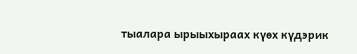тыалара ырыыхыраах күөх күдэрик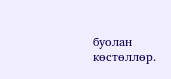буолан көстөллөр.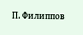П. Филиппов